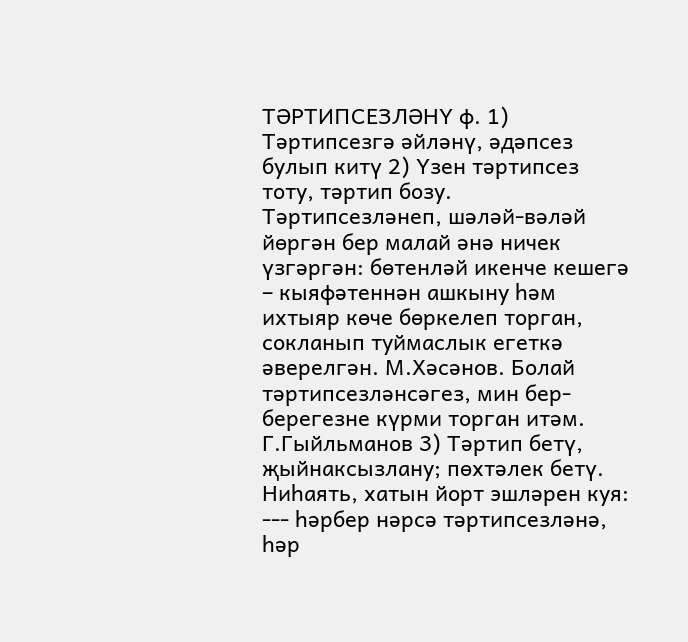ТӘРТИПСЕЗЛӘНҮ ф. 1) Тәртипсезгә әйләнү, әдәпсез булып китү 2) Үзен тәртипсез тоту, тәртип бозу. Тәртипсезләнеп, шәләй-вәләй йөргән бер малай әнә ничек үзгәргән: бөтенләй икенче кешегә – кыяфәтеннән ашкыну һәм ихтыяр көче бөркелеп торган, сокланып туймаслык егеткә әверелгән. М.Хәсәнов. Болай тәртипсезләнсәгез, мин бер-берегезне күрми торган итәм. Г.Гыйльманов 3) Тәртип бетү, җыйнаксызлану; пөхтәлек бетү. Ниһаять, хатын йорт эшләрен куя: --- һәрбер нәрсә тәртипсезләнә, һәр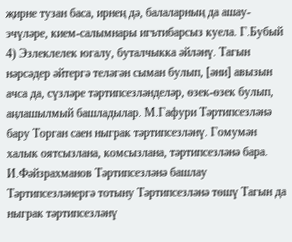җирне тузан баса, ирнең дә, балаларның да ашау-эчүләре, кием-салымнары игътибарсыз куела. Г.Бубый 4) Эзлеклелек югалу, буталчыкка әйләнү. Тагын нәрсәдер әйтергә теләгән сыман булып, [әни] авызын ачса да, сүзләре тәртипсезләнделәр, өзек-өзек булып, аңлашылмый башладылар. М.Гафури Тәртипсезләнә бару Торган саен ныграк тәртипсезләнү. Гомумән халык оятсызлана, комсызлана, тәртипсезләнә бара. И.Фәйзрахманов Тәртипсезләнә башлау Тәртипсезләнергә тотыну Тәртипсезләнә төшү Тагын да ныграк тәртипсезләнү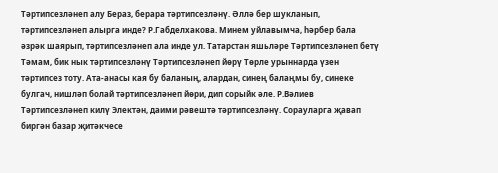Тәртипсезләнеп алу Бераз, берара тәртипсезләнү. Әллә бер шукланып, тәртипсезләнеп алырга инде? Р.Габделхакова. Минем уйлавымча, һәрбер бала әзрәк шаярып, тәртипсезләнеп ала инде ул. Татарстан яшьләре Тәртипсезләнеп бетү Тәмам, бик нык тәртипсезләнү Тәртипсезләнеп йөрү Төрле урыннарда үзен тәртипсез тоту. Ата-анасы кая бу баланың, алардан, синең балаңмы бу, синеке булгач, нишләп болай тәртипсезләнеп йөри, дип сорыйк әле. Р.Вәлиев Тәртипсезләнеп килү Электән, даими рәвештә тәртипсезләнү. Сорауларга җавап биргән базар җитәкчесе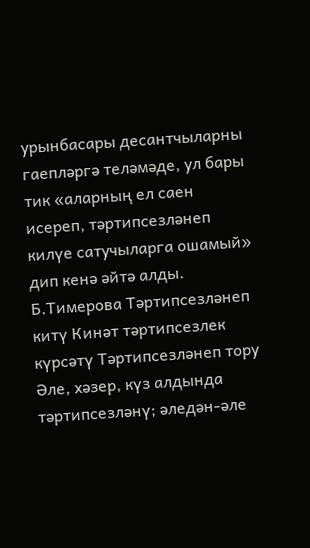урынбасары десантчыларны гаепләргә теләмәде, ул бары тик «аларның ел саен исереп, тәртипсезләнеп килүе сатучыларга ошамый» дип кенә әйтә алды. Б.Тимерова Тәртипсезләнеп китү Кинәт тәртипсезлек күрсәтү Тәртипсезләнеп тору Әле, хәзер, күз алдында тәртипсезләнү; әледән-әле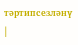тәртипсезләнү |